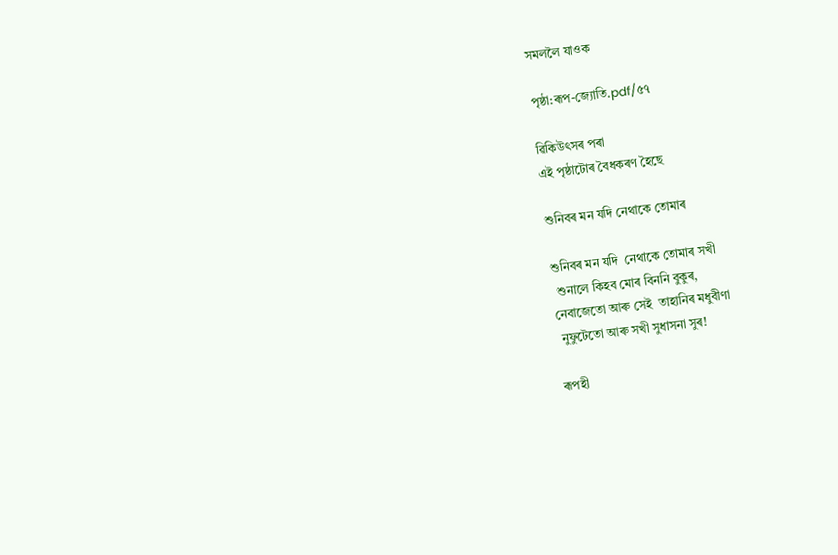সমললৈ যাওক

পৃষ্ঠা:ৰূপ-জ্যোতি.pdf/৫৭

ৱিকিউৎসৰ পৰা
এই পৃষ্ঠাটোৰ বৈধকৰণ হৈছে

শুনিবৰ মন যদি নেথাকে তোমাৰ

শুনিবৰ মন যদি  নেথাকে তোমাৰ সখী
 শুনালে কিহব মোৰ বিননি বুকুৰ,
নেবাজেতো আৰু সেই  তাহানিৰ মধুবীণা
 নুফুটেতো আৰু সখী সুধাসনা সুৰ!

ৰূপহী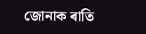জোনাক ৰাতি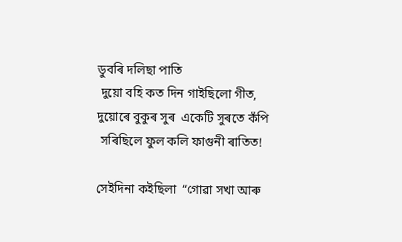ডুবৰি দলিছা পাতি
 দুয়ো বহি কত দিন গাইছিলো গীত,
দুয়োৰে বুকুৰ সুৰ  একেটি সুৰতে কঁপি
 সৰিছিলে ফুল কলি ফাগুনী ৰাতিত!

সেইদিনা কইছিলা  “গোৱা সখা আৰু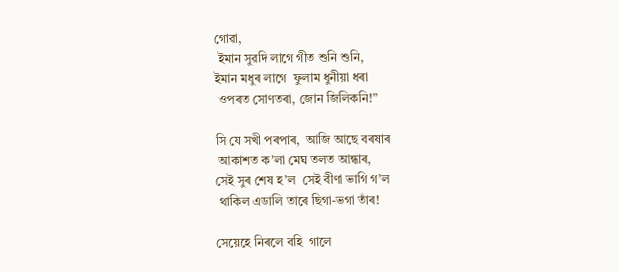গোৱা,
 ইমান সুৱদি লাগে গীত শুনি শুনি,
ইমান মধুৰ লাগে  ফুলাম ধুনীয়া ধৰা
 ওপৰত সোণতৰা, জোন জিলিকনি!”

সি যে সখী পৰপাৰ,  আজি আছে বৰষাৰ
 আকাশত ক’লা মেঘ তলত আন্ধাৰ,
সেই সুৰ শেষ হ’ল  সেই বীণা ভাগি গ’ল
 থাকিল এডালি তাৰে ছিগা-ভগা তাঁৰ!

সেয়েহে নিৰলে বহি  গালে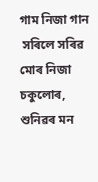গাম নিজা গান
 সৰিলে সৰিৱ মোৰ নিজা চকুলোৰ,
শুনিৱৰ মন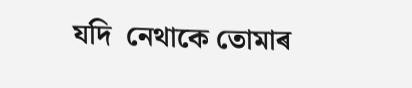যদি  নেথাকে তোমাৰ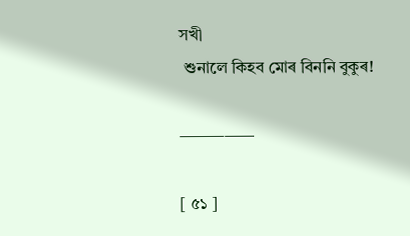সখী
 শুনালে কিহব মোৰ বিননি বুকুৰ!

⸻⸺

[ ৫১ ]